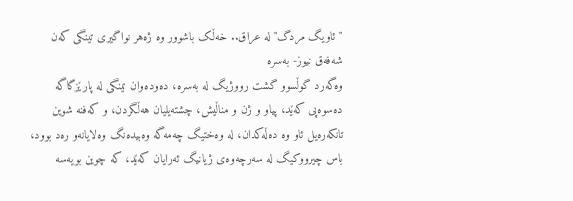"ئاویگ مردگ" لە عراق.. خەڵک باشوور وە ژەهر نواگیری تینگی کەن
شەفەق نيوز- بەسرە
وەگەرد گوڵسوو گشت رووژیگ لە بەسرە، دەودەوان تینگی لە پارێزگاگە دەسوەپی کەێد، پیاو و ژن و مناڵیش، چشتەیلیان هەڵگردن، و کەفنە شوین تانکەرەیل ئاو وە دەڵەکدان، لە وەختیگ چەمەگە وەبیدەنگ وەلایانەو رەد بوود، باس چیرووکیگ لە سەرچەوەی ژیانیگ ئەرایان کەێد، کە چوین بویەسە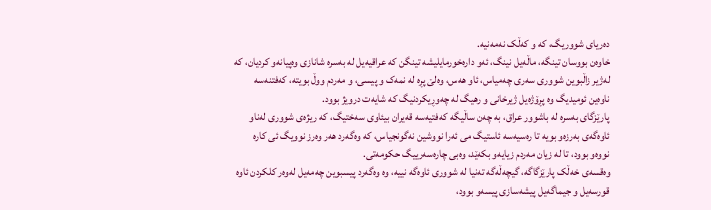دەریای شووریگ، کە و کەڵک نەمەنیە.
خاوەن بووسان تینگە، ماڵەیل نینگ، ئەو دارەخورمایلیشە تینگن کە عراقیەیل لە بەسرە شانازی وەپیانەو کردیان، کە لەژیر زاڵبوین شووری سەری چەمیاس، ئاو هەس، وەلێ پڕە لە نمەک و پیسی، و مەردم ووڵ بویتە، کەفتنەسە ناوەین ئومیدیگ وە پڕۆژەیل ژیرخانی و رهیگ لە چەوڕیکردنیگ کە شایەت درویژ بوود.
پارێزگای بەسرە لە باشوور عراق، بە چەن ساڵیگە کەفتیەسە قەیران بیئاوی سەختیگ، کە ریژەی شووری لەناو ئاوەگەی بەرزەو بویە تا رەسیەسە ئاستیگ می ئەرا نووشین نەگونجیاس، کە وەگەرد هەر وەرز نوویگ ئی کارە نووەو بوود، تا لە زیان مەردم زیایەو بکەێد، وەبی چارەسەرییگ حکومەتی.
وەقسەی خەڵک پارێزگاگە، گیچەڵەگە تەنیا لە شووری ئاوەگە نییە، وە وەگەرد پیسبوین چەمەیل لەوەر کلکردن ئاوە قورسەیل و جیماگەیل پیشەسازی پیسەو بوود،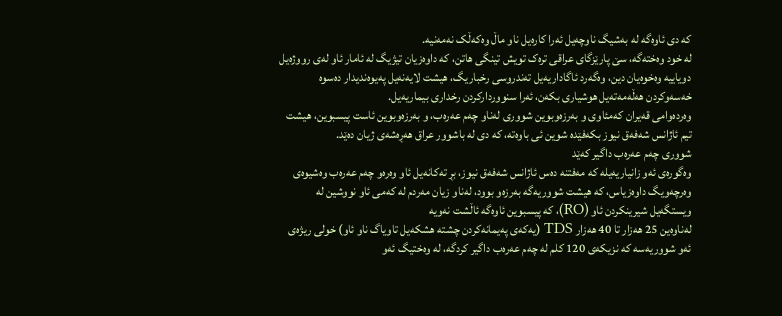کە دی ئاوەگە لە بەشیگ ناوچەیل ئەرا کارەیل ناو ماڵ وەکەڵک نەمەنیە.
لە خود وەختەگە، سێ پارێزگای عراقی ترەک تویش تینگی هاتن، کە داوەزیان تیژیگ لە ئامار ئاو لەی رووژەیل دویاییە وەخوەیان دین، وەگەرد ئاگاداریەیل تەندروسی رخباریگ، هیشت لایەنەیل پەیوەندیدار دەسوە خەسەوکردن هەڵەمەتەیل هوشیاری بکەن، ئەرا سنووردارکردن رخداری بیماریەیل.
وەردەوامی قەیران کەمئاوی و بەرزەوبوین شووری لەناو چەم عەرەب، و بەرزەوبوین ئاست پیسبوین، هیشت تیم ئاژانس شەفەق نیوز بکەفێدە شوین ئی باوەتە، کە دی لە باشوور عراق هەڕەشەی ژیان دەێد.
شووری چەم عەرەب داگیر کەێد
وەگورەی ئەو زانیاریەیلە کە مەفتنە دەس ئاژانس شەفەق نیوز، بڕ تەکانەیل ئاو وەرەو چەم عەرەب وەشیوەی وەرچەویگ داوەزیاس، کە هیشت شووریەگە بەرزەو بوود، لەناو زیان مەردم لە کەمی ئاو نووشین لە ویستگەیل شیرینکردن ئاو (RO)، کە پیسبوین ئاوەگە ئاڵشت نەویە
لەناوەین 25 هەزار تا 40 هەزار TDS (یەکەی پەیمانەکردن چشتە هشکەیل تاویاگ ناو ئاو) خولی ریژەی ئەو شووریەسە کە نزیکەی 120 کلم لە چەم عەرەب داگیر کردگە، لە وەختیگ ئەو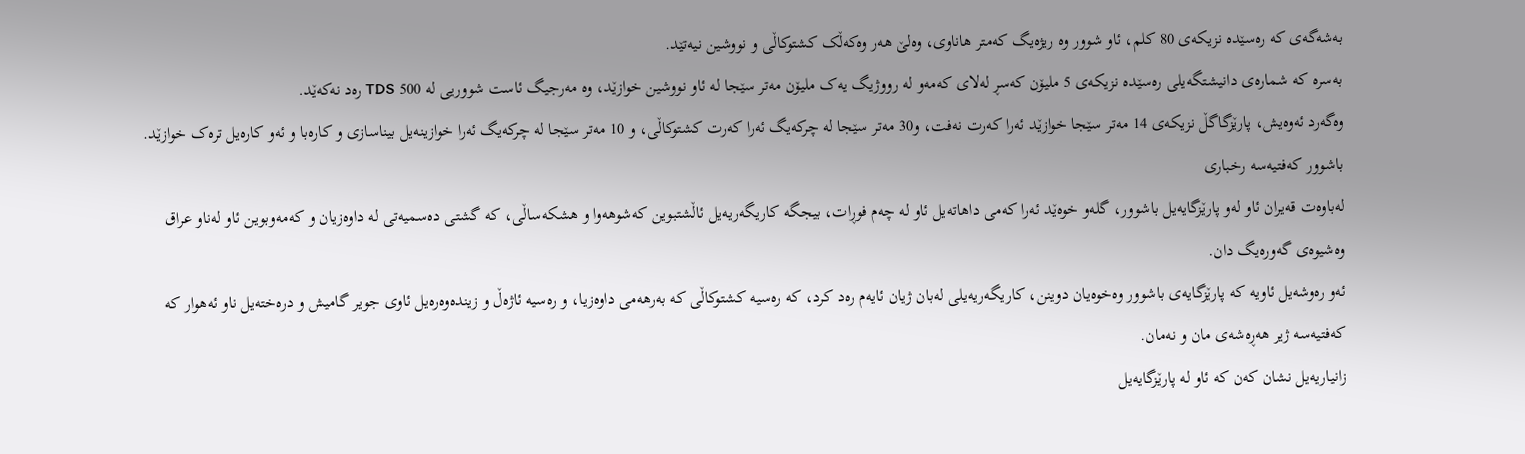بەشەگەی کە رەسێدە نزیکەی 80 کلم، ئاو شوور وە ریژەیگ کەمتر هاناوی، وەلێ هەر وەکەڵک کشتوکاڵی و نووشین نیەتێد.
بەسرە کە شمارەی دانیشتگەیلی رەسێدە نزیکەی 5 ملیۆن کەسڕ لەلای کەمەو لە رووژیگ یەک ملیۆن مەتر سێجا لە ئاو نووشین خوازێد، وە مەرجیگ ئاست شووریی لە 500 TDS رەد نەکەێد.
وەگەرد ئەوەیش، پارێزگاگڵ نزیکەی 14 مەتر سێجا خوازێد ئەرا کەرت نەفت، و30 مەتر سێجا لە چرکەیگ ئەرا کەرت کشتوکاڵی، و 10 مەتر سێجا لە چرکەیگ ئەرا خوازینەیل بیناسازی و کارەبا و ئەو کارەیل ترەک خوازێد.
باشوور کەفتیەسە رخباری
لەباوەت قەیران ئاو لەو پارێزگایەیل باشوور، گلەو خوەێد ئەرا کەمی داهاتەیل ئاو لە چەم فوڕات، بیجگە کاریگەریەیل ئاڵشتبوین کەشوهەوا و هشکەساڵی، کە گشتی دەسمیەتی لە داوەزیان و کەمەوبوین ئاو لەناو عراق وەشیوەی گەورەیگ دان.
ئەو رەوشەیل ئاویە کە پارێزگایەی باشوور وەخوەیان دوینن، کاریگەریەیلی لەبان ژیان ئایەم رەد کرد، کە رەسیە کشتوکاڵی کە بەرهەمی داوەزیا، و رەسیە ئاژەڵ و زیندەوەرەیل ئاوی جویر گامیش و درەختەیل ناو ئەهوار کە کەفتیەسە ژیر هەڕەشەی مان و نەمان.
زانیاریەیل نشان کەن کە ئاو لە پارێزگایەیل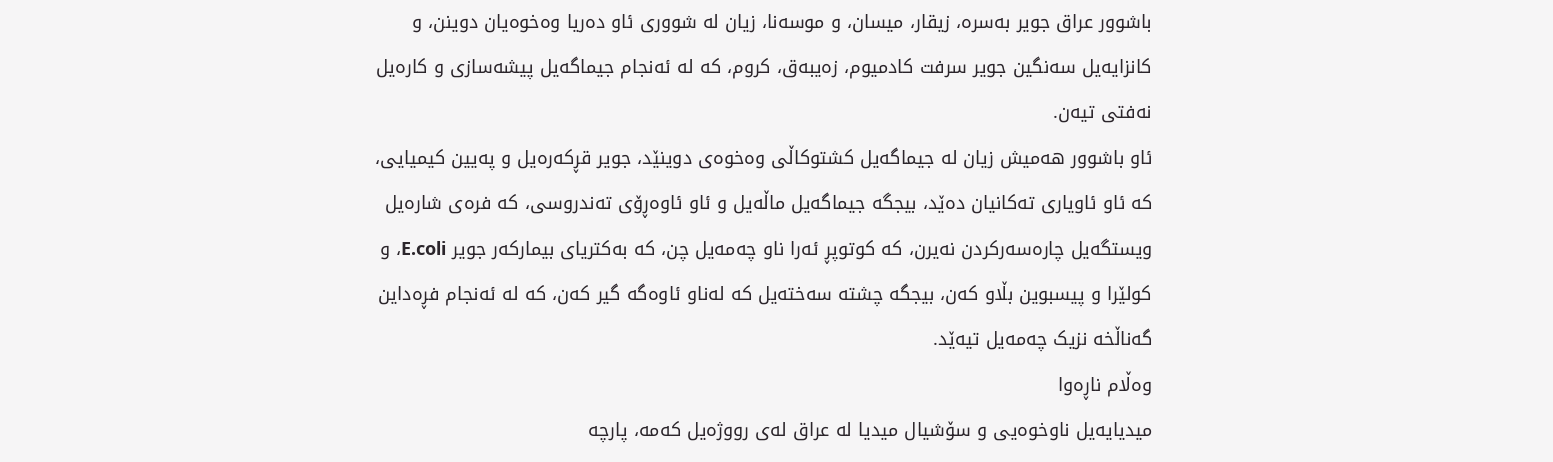باشوور عراق جویر بەسرە، زیقار، میسان، و موسەنا، زیان لە شووری ئاو دەریا وەخوەیان دوینن، و کانزایەیل سەنگین جویر سرفت كادميوم، زەیبەق، كروم، کە لە ئەنجام جیماگەیل پیشەسازی و کارەیل نەفتی تیەن.
ئاو باشوور هەمیش زیان لە جیماگەیل کشتوکاڵی وەخوەی دوینێد، جویر قڕکەرەیل و پەیین کیمیایی، کە ئاو ئاویاری تەکانیان دەێد، بیجگە جیماگەیل ماڵەیل و ئاو ئاوەڕۆی تەندروسی، کە فرەی شارەیل ویستگەیل چارەسەرکردن نەیرن، کە کوتوپڕ ئەرا ناو چەمەیل چن، کە بەکتریای بیمارکەر جویر E.coli، و کولێرا و پیسبوین بڵاو کەن، بیجگە چشتە سەختەیل کە لەناو ئاوەگە گیر کەن، کە لە ئەنجام فڕەداین گەناڵخە نزیک چەمەیل تیەێد.
وەڵام ناڕەوا
میدیایەیل ناوخوەیی و سۆشیال میدیا لە عراق لەی رووژەیل کەمە، پارچە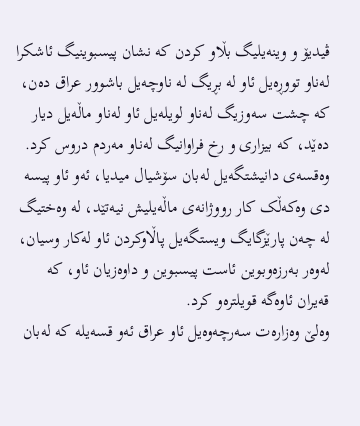ڤیدیۆ و وینەیلیگ بڵاو کردن کە نشان پیسبوینیگ ئاشکرا لەناو تووڕەیل ئاو لە بڕیگ لە ناوچەیل باشوور عراق دەن، کە چشت سەوزیگ لەناو لویلەیل ئاو لەناو ماڵەیل دیار دەێد، کە بیزاری و رخ فراوانیگ لەناو مەردم دروس کرد.
وەقسەی دانیشتگەیل لەبان سۆشیال میدیا، ئەو ئاو پیسە دی وەکەڵک کار رووژانەی ماڵەیلیش نیەتێد، لە وەختیگ لە چەن پارێزگایگ ویستگەیل پاڵاوکردن ئاو لەکار وسیان، لەوەر بەرزەوبوین ئاست پیسبوین و داوەزیان ئاو، کە قەیران ئاوەگە قویلترەو کرد.
وەلێ وەزارەت سەرچەوەیل ئاو عراق ئەو قسەیلە کە لەبان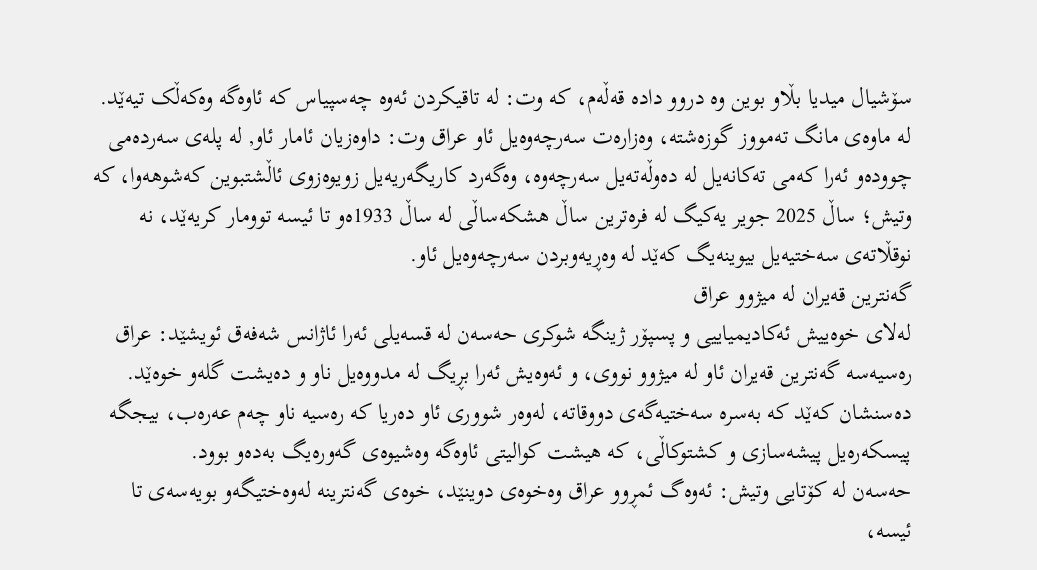سۆشیال میدیا بڵاو بوین وە دروو دادە قەڵەم، کە وت: لە تاقیکردن ئەوە چەسپیاس کە ئاوەگە وەکەڵک تیەێد.
لە ماوەی مانگ تەمووز گوزەشتە، وەزارەت سەرچەوەیل ئاو عراق وت: داوەزیان ئامار ئاو, لە پلەی سەردەمی چوودەو ئەرا کەمی تەکانەیل لە دەوڵەتەیل سەرچەوە، وەگەرد کاریگەریەیل زویوەزوی ئاڵشتبوین کەشوهەوا، کە وتیش؛ ساڵ 2025 جویر یەکیگ لە فرەترین ساڵ هشکەساڵی لە ساڵ 1933ەو تا ئیسە توومار کریەێد، نە نوقڵاتەی سەختیەیل بیوینەیگ کەێد لە وەڕیەوبردن سەرچەوەیل ئاو.
گەنترین قەیران لە میژوو عراق
لەلای خوەییش ئەکادیمیاییی و پسپۆر ژینگە شوکری حەسەن لە قسەیلی ئەرا ئاژانس شەفەق ئویشێد: عراق رەسیەسە گەنترین قەیران ئاو لە میژوو نووی، و ئەوەیش ئەرا بڕیگ لە مدووەیل ناو و دەیشت گلەو خوەێد.
دەسنشان کەێد کە بەسرە سەختیەگەی دووقاتە، لەوەر شووری ئاو دەریا کە رەسیە ناو چەم عەرەب، بیجگە پیسکەرەیل پیشەسازی و کشتوکاڵی، کە هیشت کوالیتی ئاوەگە وەشیوەی گەورەیگ بەدەو بوود.
حەسەن لە کۆتایی وتیش: ئەوەگ ئمڕوو عراق وەخوەی دوینێد، خوەی گەنترینە لەوەختیگەو بویەسەی تا ئیسە،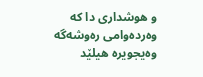و هوشداری دا کە وەردەوامی رەوشەگە وەیجویرە هیلێد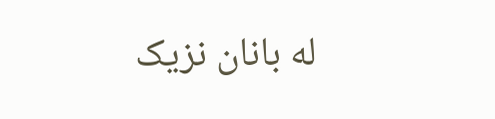لە بانان نزیک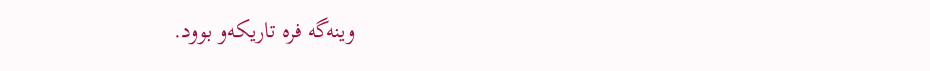وینەگە فرە تاریکەو بوود.